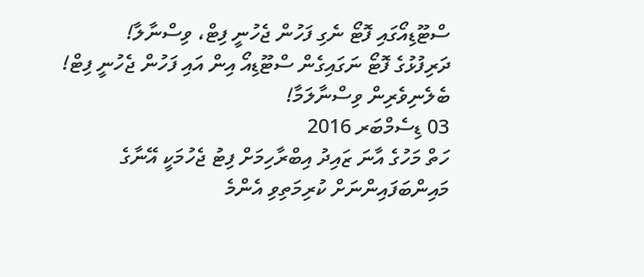ސްޓޫޑިއޯގައި ފޮޓޯ ނެގި ފަހުން ޖެހުނީ ފިޓް، ވިސްނާލާ!
ދަރިފުޅުގެ ފޮޓޯ ނަގައިގެން ސްޓޫޑިއޯ އިން އައި ފަހުން ޖެހުނީ ފިޓް! ބެލެނިވެރިން ވިސްނާލަމާ!
03 ޑިސެމްބަރ 2016
ހަތް މަހުގެ އާނަ ޒައިދު އިބްރާހިމަށް ފިޓު ޖެހުމަކީ އޭނާގެ މައިންބަފައިންނަށް ކުރިމަތިވި އެންމެ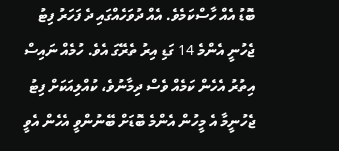ބޮޑު އެއް ހާސްކަމެވެ. އެއް ދުވަހެއްގައި ދެ ފަހަރު ފިޓު ޖެހުނީ އެންމެ 14 ގަޑި އިރު ތެރޭގަ އެވެ. ހުމެއް ނައިސް އިތުރު އެހެން ކަމެއް ވެސް ދިމާނުވެ، ކުއްލިއަކަށް ފިޓު ޖެހުނީމާ އެ މީހުން އެންމެ ބޮޑަށް ބޭނުންވީ އެހެން އެވީ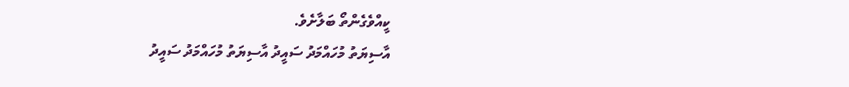ކީއްވެގެންތޯ ބަލާށެވެ.
އާސިޔަތު މުހައްމަދު ސައީދު އާސިޔަތު މުހައްމަދު ސައީދު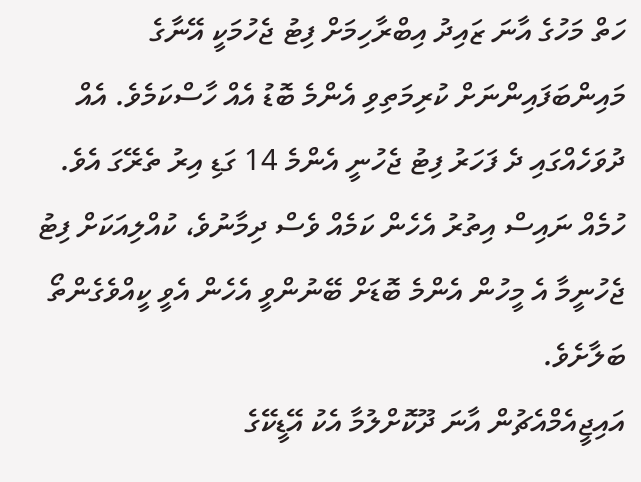ހަތް މަހުގެ އާނަ ޒައިދު އިބްރާހިމަށް ފިޓު ޖެހުމަކީ އޭނާގެ މައިންބަފައިންނަށް ކުރިމަތިވި އެންމެ ބޮޑު އެއް ހާސްކަމެވެ. އެއް ދުވަހެއްގައި ދެ ފަހަރު ފިޓު ޖެހުނީ އެންމެ 14 ގަޑި އިރު ތެރޭގަ އެވެ. ހުމެއް ނައިސް އިތުރު އެހެން ކަމެއް ވެސް ދިމާނުވެ، ކުއްލިއަކަށް ފިޓު ޖެހުނީމާ އެ މީހުން އެންމެ ބޮޑަށް ބޭނުންވީ އެހެން އެވީ ކީއްވެގެންތޯ ބަލާށެވެ.
އައިޖީއެމްއެޗުން އާނަ ދޫކޮށްލުމާ އެކު އޭޑީކޭގެ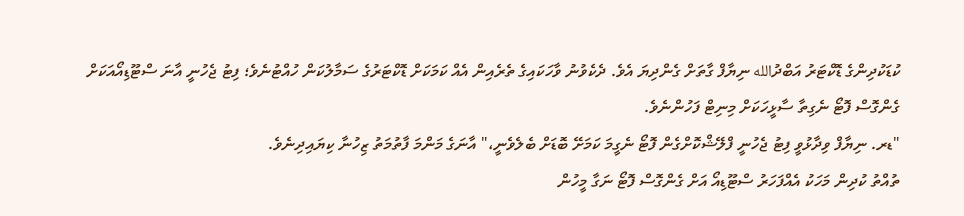ކުޑަކުދިންގެ ޑޮކްޓަރު އަބްދުالله ނިޔާފް ގާތަށް ގެންދިޔަ އެވެ. ދެކެވުނު ވާހަކައިގެ ތެރެއިން އެއް ކަމަކަށް ޑޮކްޓަރުގެ ސަމާލުކަން ހުއްޓުނެވެ؛ ފިޓު ޖެހުނީ އާނަ ސްޓޫޑިއޯއަކަށް ގެންގޮސް ފޮޓޯ ނެގިތާ ސާޅީހަކަށް މިނިޓް ފަހުންނެވެ.
"ޑރ. ނިޔާފް ވިދާޅުވީ ފިޓު ޖެހުނީ ފްލޭޝްކޮށްގެން ފޮޓޯ ނެގީމަ ކަމަށޭ ބޮޑަށް ބެލެވެނީ،" އާނަގެ މަންމަ ފާތުމަތު ޒިހުނާ ކިޔައިދިނެވެ.
ތުއްތު ކުދިން މަހަކު އެއްފަހަރު ސްޓޫޑިއޯ އަށް ގެންގޮސް ފޮޓޯ ނަގާ މީހުން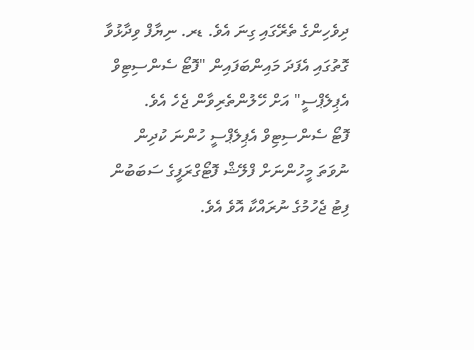ދިވެހިންގެ ތެރޭގައި ގިނަ އެވެ. ޑރ. ނިޔާފް ވިދާޅުވާ ގޮތުގައި އެފަދަ މައިންބަފައިން "ފޮޓޯ ސެންސިޓިވް އެޕިލެޕްސީ" އަށް ހޭލުންތެރިވާން ޖެހެ އެވެ.
ފޮޓޯ ސެންސިޓިވް އެޕިލެޕްސީ ހުންނަ ކުދިން ނުވަތަ މީހުންނަށް ފްލޭޝް ފޮޓޯގްރަފީގެ ސަބަބުން ފިޓު ޖެހުމުގެ ނުރައްކާ އޮވެ އެވެ.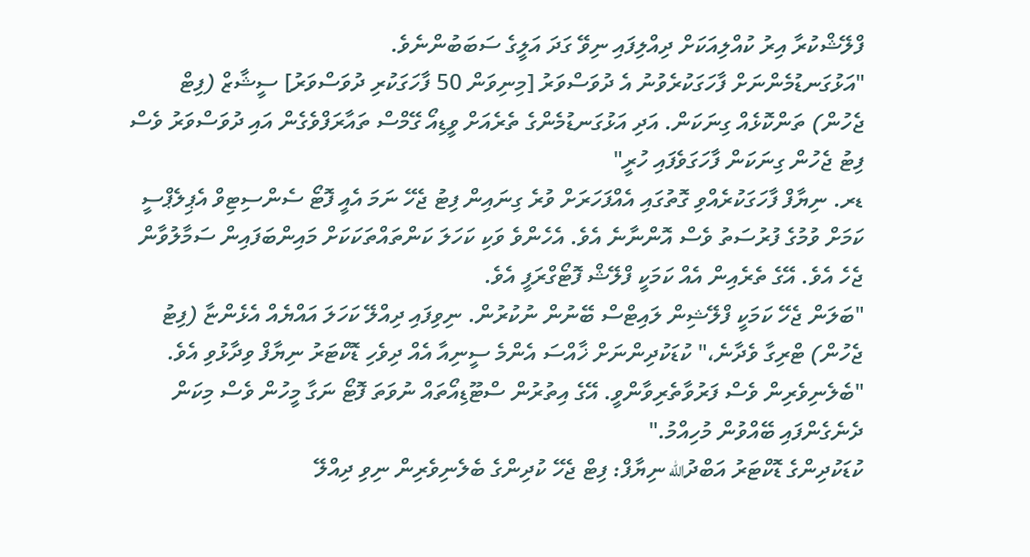ފްލޭޝްކުރާ އިރު ކުއްލިއަކަށް ދިއްލިފައި ނިވޭ ގަދަ އަލީގެ ސަބަބުންނެވެ.
"އަޅުގަނޑުމެންނަށް ފާހަގަކުރެވުނު އެ ދުވަސްވަރު [މިނިވަން 50 ފާހަގަކުރި ދުވަސްވަރު] ސީޝާޒް (ފިޓް ޖެހުން) ތަންކޮޅެއް ގިނަކަން. އަދި އަޅުގަނޑުމެންގެ ތެރެއަށް ވީޑިއޯ ގޭމްސް ތައާރަފްވެގެން އައި ދުވަސްވަރު ވެސް ފިޓު ޖެހުން ގިނަކަން ފާހަގަވެފައި ހުރީ"
ޑރ. ނިޔާފް ފާހަގަކުރެއްވި ގޮތުގައި އެއްފަހަރަށް ވުރެ ގިނައިން ފިޓު ޖެހޭ ނަމަ އެއީ ފޮޓޯ ސެންސިޓިވް އެޕިލެޕްސީ ކަމަށް ވުމުގެ ފުރުސަތު ވެސް އޮންނާނެ އެވެ. އެހެންވެ ވަކި ކަހަލަ ކަންތައްތަކަކަށް މައިންބަފައިން ސަމާލުވާން ޖެހެ އެވެ. އޭގެ ތެރެއިން އެއް ކަމަކީ ފްލޭޝް ފޮޓޯގްރަފީ އެވެ.
"ބަލަން ޖެހޭ ކަމަކީ ފްލޭޝިން ލައިޓްސް ބޭނުން ނުކުރުން. ނިވިފައި ދިއްލޭ ކަހަލަ އައްޔެއް އެޅެންޏާ (ފިޓު ޖެހުން) ޓްރިގާ ވެދާނެ،" ކުޑަކުދިންނަށް ޚާއްސަ އެންމެ ސީނިއާ އެއް ދިވެހި ޑޮކްޓަރު ނިޔާފް ވިދާޅުވި އެވެ. "ބެލެނިވެރިން ވެސް ފަރުވާތެރިވާންވީ. އޭގެ އިތުރުން ސްޓޫޑިއޯތައް ނުވަތަ ފޮޓޯ ނަގާ މީހުން ވެސް މިކަން ދެނެގެންފައި ބޭއްވުން މުހިއްމު."
ކުޑަކުދިންގެ ޑޮކްޓަރު އަބްދުالله ނިޔާފް: ފިޓް ޖެހޭ ކުދިންގެ ބެލެނިވެރިން ނިވި ދިއްލޭ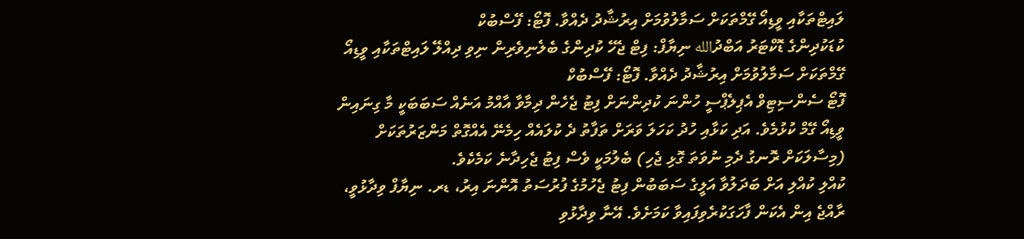ލައިޓްތަކާއި ވީޑިއޯ ގޭމްތަކަށް ސަމާލުވުމަށް އިރުޝާދު ދެއްވާ. ފޮޓޯ: ފޭސްބުކް
ކުޑަކުދިންގެ ޑޮކްޓަރު އަބްދުالله ނިޔާފް: ފިޓް ޖެހޭ ކުދިންގެ ބެލެނިވެރިން ނިވި ދިއްލޭ ލައިޓްތަކާއި ވީޑިއޯ ގޭމްތަކަށް ސަމާލުވުމަށް އިރުޝާދު ދެއްވާ. ފޮޓޯ: ފޭސްބުކް
ފޮޓޯ ސެންސިޓިވް އެޕިލެޕްސީ ހުންނަ ކުދިންނަށް ފިޓު ޖެހެން ދިމާވާ އާއްމު އަނެއް ސަބަބަކީ މާ ގިނައިން ވީޑިއޯ ގޭމް ކުޅުމެވެ. އަދި ކަޅާއި ހުދު ކަހަލަ ވަރަށް ތަފާތު ދެ ކުލައެއް ހިމެނޭ އެއްގޮތް މަންޒަރުތަކަށް (މިސާލަކަށް ރޮނގު ދެމި ނުވަތަ ގޮޅި ޖެހި) ބެލުމަކީ ވެސް ފިޓު ޖެހިދާނެ ކަމެކެވެ.
ކުއްލި ކުއްލި އަށް ބަދަލުވާ އަލީގެ ސަބަބުން ފިޓު ޖެހުމުގެ ފުރުސަތު އޮންނަ އިރު، ޑރ. ނިޔާފް ވިދާޅުވީ، ރާއްޖެ އިން އެކަން ފާހަގަކުރެވިފައިވާ ކަމަށެވެ. އޭނާ ވިދާޅުވި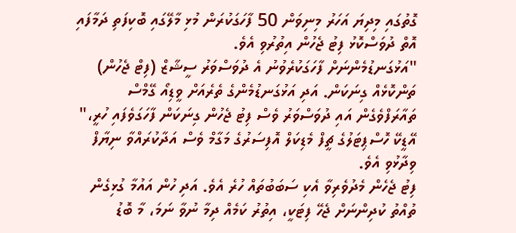ގޮތުގައި މިދިޔަ އަހަރު މިނިވަން 50 ފާހަގަކުރަން މުޅި މާލޭގައި ބޮކިފަތި ދަމާފައި އޮތް ދުވަސްކޮޅު ފިޓު ޖެހުން އިތުރުވި އެވެ.
"އަޅުގަނޑުމެންނަށް ފާހަގަކުރެވުނު އެ ދުވަސްވަރު ސީޝާޒް (ފިޓް ޖެހުން) ތަންކޮޅެއް ގިނަކަން. އަދި އަޅުގަނޑުމެންގެ ތެރެއަށް ވީޑިއޯ ގޭމްސް ތައާރަފްވެގެން އައި ދުވަސްވަރު ވެސް ފިޓު ޖެހުން ގިނަކަން ފާހަގަވެފައި ހުރީ،" އޭޑީކޭ ހޮސްޕިޓަލުގެ ޗީފް މެޑިކަލް އޮފިސަރުގެ މަގާމް ވެސް އަދާކުރައްވާ ނިޔާފް ވިދާޅުވި އެވެ.
ފިޓު ޖެހެން މެދުވެރިވާ އެކި ސަބަބުތައް ހުރެ އެވެ. އަދި ހުން އައުމާ ގުޅިގެން ތުއްތު ކުދިންނަށް ޖެހޭ ފިޓަކީ، އިތުރު ކަމެއް ދިމާ ނުވާ ނަމަ، މާ ބޮޑު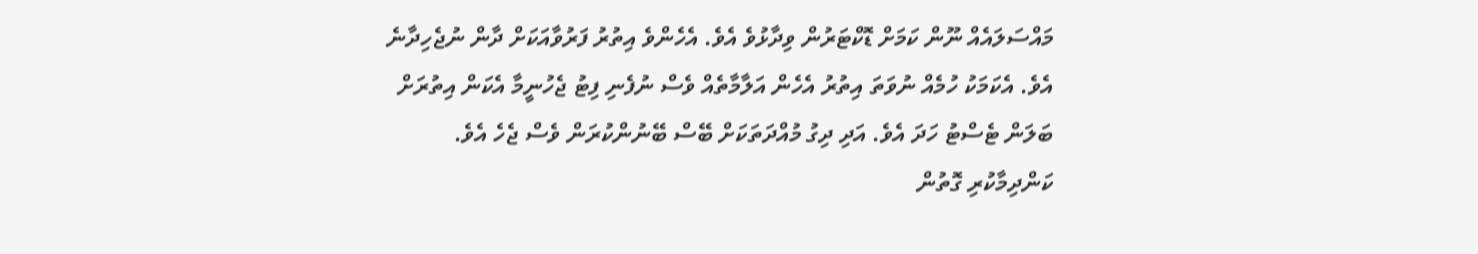މައްސަލައެއް ނޫން ކަމަށް ޑޮކްޓަރުން ވިދާޅުވެ އެވެ. އެހެންވެ އިތުރު ފަރުވާއަކަށް ދާން ނުޖެހިދާނެ އެވެ. އެކަމަކު ހުމެއް ނުވަތަ އިތުރު އެހެން އަލާމާތެއް ވެސް ނުފެނި ފިޓު ޖެހުނީމާ އެކަން އިތުރަށް ބަލަން ޓެސްޓު ހަދަ އެވެ. އަދި ދިގު މުއްދަތަކަށް ބޭސް ބޭނުންކުރަން ވެސް ޖެހެ އެވެ.
ކަންދިމާކުރި ގޮތުން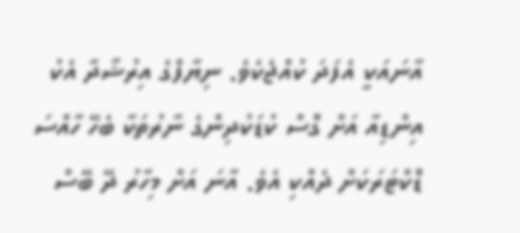އާނައަކީ އެފަދަ ކުއްޖެކެވެ. ނިޔާފްގެ އިރުޝާދާ އެކު އިންޑިއާ އަށް ގޮސް ކުޑަކުދިންގެ ނާރުތަކާ ބެހޭ ހާއްސަ ޑޮކްޓަރަކަށް ދެއްކި އެވެ. އާނަ އަށް މިހާރު ދޭ ބޭސް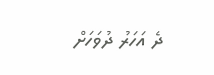ދެ އަހަރު ދުވަހަށް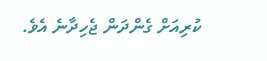ކުރިއަށް ގެންދަން ޖެހިދާނެ އެވެ.